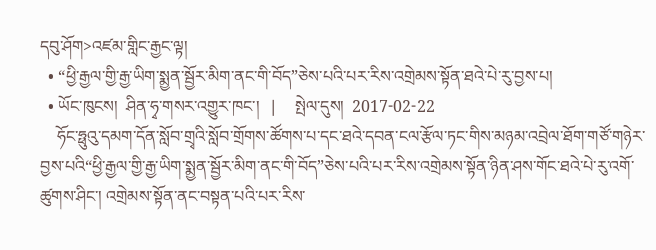དབུ་ཤོག>འཛམ་གླིང་རྒྱང་ལྟ།
  • “ཕྱི་རྒྱལ་གྱི་རྒྱ་ཡིག་སྨྱན་སྦྱོར་མིག་ནང་གི་བོད”ཅེས་པའི་པར་རིས་འགྲེམས་སྟོན་ཐའེ་པེ་རུ་བྱས་པ།
  • ཡོང་ཁུངས།  ཤིན་ཧྭ་གསར་འགྱུར་ཁང་།   |     སྤེལ་དུས།  2017-02-22
    ཧོང་ཧྥུའུ་དམག་དོན་སློབ་གྲྭའི་སློབ་གྲོགས་ཚོགས་པ་དང་ཐའེ་དབན་ངལ་རྩོལ་ཏང་གིས་མཉམ་འབྲེལ་ཐོག་གཙོ་གཉེར་བྱས་པའི“ཕྱི་རྒྱལ་གྱི་རྒྱ་ཡིག་སྨྱན་སྦྱོར་མིག་ནང་གི་བོད”ཅེས་པའི་པར་རིས་འགྲེམས་སྟོན་ཉིན་ཤས་གོང་ཐའེ་པེ་རུ་འགོ་ཚུགས་ཤིང་། འགྲེམས་སྟོན་ནང་བསྟན་པའི་པར་རིས་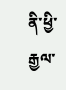ནི་ཕྱི་རྒྱལ་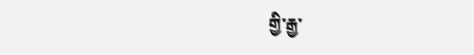གྱི་རྒྱ་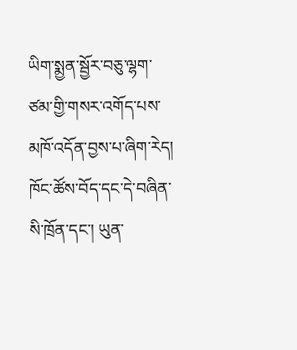ཡིག་སྨྱན་སྦྱོར་བཅུ་ལྷག་ཙམ་གྱི་གསར་འགོད་པས་མཁོ་འདོན་བྱས་པ་ཞིག་རེད། ཁོང་ཚོས་བོད་དང་དེ་བཞིན་སི་ཁྲོན་དང་། ཡུན་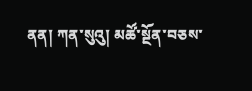ནན། ཀན་སུའུ། མཚོ་སྔོན་བཅས་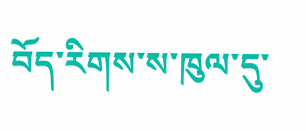བོད་རིགས་ས་ཁུལ་དུ་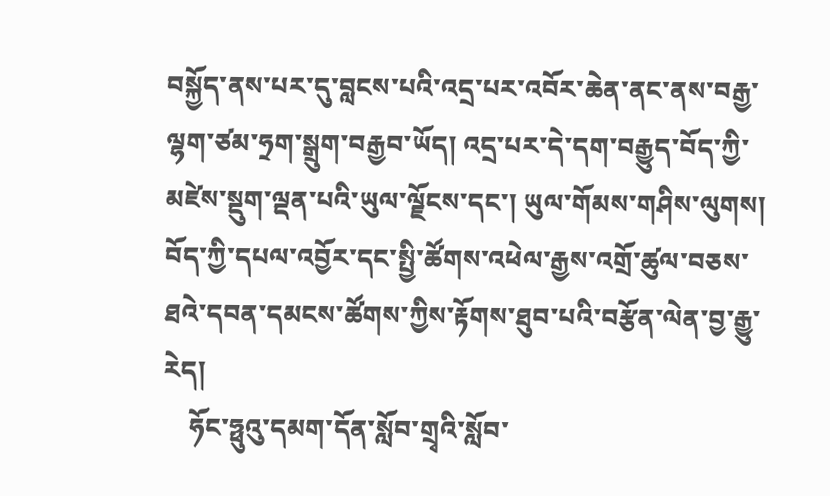བསྐྱོད་ནས་པར་དུ་བླངས་པའི་འདྲ་པར་འབོར་ཆེན་ནང་ནས་བརྒྱ་ལྷག་ཙམ་ཧྲག་སྒྲུག་བརྒྱབ་ཡོད། འདྲ་པར་དེ་དག་བརྒྱུད་བོད་ཀྱི་མཛེས་སྡུག་ལྡན་པའི་ཡུལ་ལྗོངས་དང་། ཡུལ་གོམས་གཤིས་ལུགས། བོད་ཀྱི་དཔལ་འབྱོར་དང་སྤྱི་ཚོགས་འཕེལ་རྒྱས་འགྲོ་ཚུལ་བཅས་ཐའེ་དབན་དམངས་ཚོགས་ཀྱིས་རྟོགས་ཐུབ་པའི་བརྩོན་ལེན་བྱ་རྒྱུ་རེད།
    ཧོང་ཧྥུའུ་དམག་དོན་སློབ་གྲྭའི་སློབ་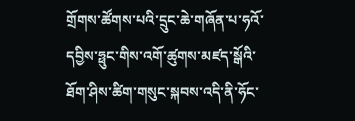གྲོགས་ཚོགས་པའི་དྲུང་ཆེ་གཞོན་པ་ཧའོ་དབྱིས་ཧྥུང་གིས་འགོ་ཚུགས་མཛད་སྒོའི་ཐོག་ཤིས་ཚིག་གསུང་སྐབས་འདི་ནི་ཧོང་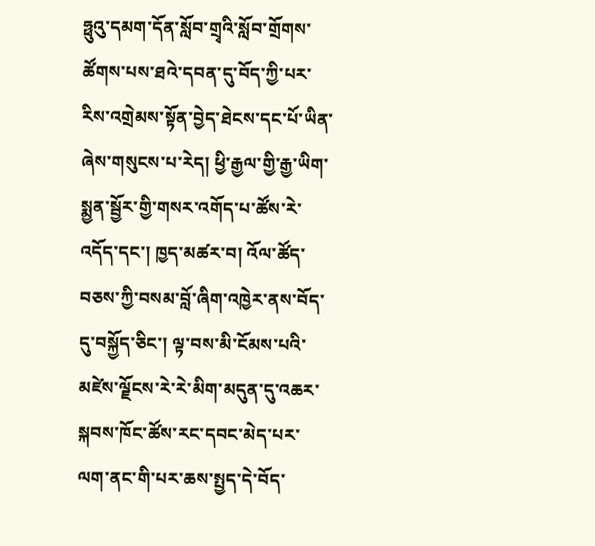ཧྥུའུ་དམག་དོན་སློབ་གྲྭའི་སློབ་གྲོགས་ཚོགས་པས་ཐའེ་དབན་དུ་བོད་ཀྱི་པར་རིས་འགྲེམས་སྟོན་བྱེད་ཐེངས་དང་པོ་ཡིན་ཞེས་གསུངས་པ་རེད། ཕྱི་རྒྱལ་གྱི་རྒྱ་ཡིག་སྨྱན་སྦྱོར་གྱི་གསར་འགོད་པ་ཚོས་རེ་འདོད་དང་། ཁྱད་མཚར་བ། འོལ་ཚོད་བཅས་ཀྱི་བསམ་བློ་ཞིག་འཁྱེར་ནས་བོད་དུ་བསྐྱོད་ཅིང་། ལྟ་བས་མི་ངོམས་པའི་མཛེས་ལྗོངས་རེ་རེ་མིག་མདུན་དུ་འཆར་སྐབས་ཁོང་ཚོས་རང་དབང་མེད་པར་ལག་ནང་གི་པར་ཆས་སྤྱད་དེ་བོད་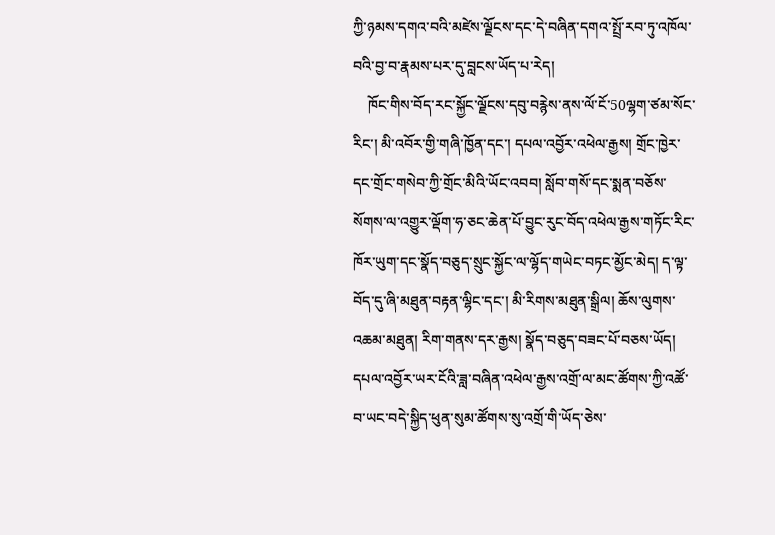ཀྱི་ཉམས་དགའ་བའི་མཛེས་ལྗོངས་དང་དེ་བཞིན་དགའ་སྤྲོ་རབ་ཏུ་འཁོལ་བའི་བྱ་བ་རྣམས་པར་དུ་བླངས་ཡོད་པ་རེད།
    ཁོང་གིས་བོད་རང་སྐྱོང་ལྗོངས་དབུ་བརྙེས་ནས་ལོ་ངོ་50ལྷག་ཙམ་སོང་རིང་། མི་འབོར་གྱི་གཞི་ཁྱོན་དང་། དཔལ་འབྱོར་འཕེལ་རྒྱས། གྲོང་ཁྱེར་དང་གྲོང་གསེབ་ཀྱི་གྲོང་མིའི་ཡོང་འབབ། སློབ་གསོ་དང་སྨན་བཅོས་སོགས་ལ་འགྱུར་ལྡོག་ཧ་ཅང་ཆེན་པོ་བྱུང་རུང་བོད་འཕེལ་རྒྱས་གཏོང་རིང་ཁོར་ཡུག་དང་སྣོད་བཅུད་སྲུང་སྐྱོང་ལ་ལྷོད་གཡེང་བཏང་མྱོང་མེད། ད་ལྟ་བོད་དུ་ཞི་མཐུན་བརྟན་ལྷིང་དང་། མི་རིགས་མཐུན་སྒྲིལ། ཆོས་ལུགས་འཆམ་མཐུན། རིག་གནས་དར་རྒྱས། སྣོད་བཅུད་བཟང་པོ་བཅས་ཡོད། དཔལ་འབྱོར་ཡར་ངོའི་ཟླ་བཞིན་འཕེལ་རྒྱས་འགྲོ་ལ་མང་ཚོགས་ཀྱི་འཚོ་བ་ཡང་བདེ་སྐྱིད་ཕུན་སུམ་ཚོགས་སུ་འགྲོ་གི་ཡོད་ཅེས་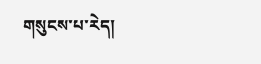གསུངས་པ་རེད།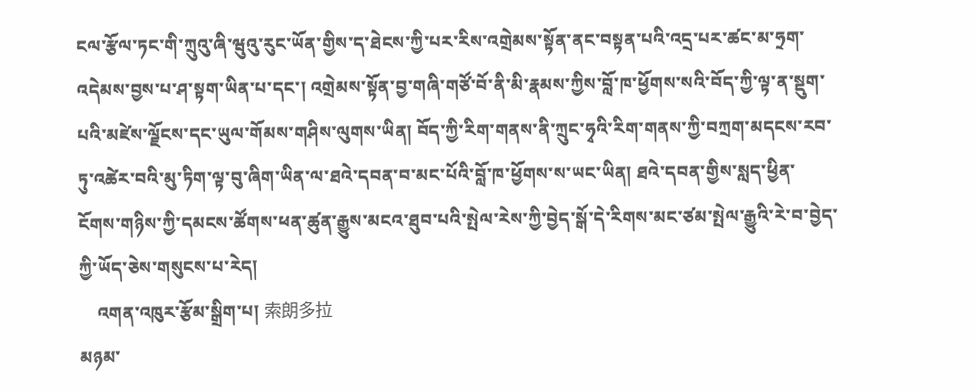ངལ་རྩོལ་ཏང་གི་ཀྲུའུ་ཞི་ཝུའུ་རུང་ཡོན་གྱིས་ད་ཐེངས་ཀྱི་པར་རིས་འགྲེམས་སྟོན་ནང་བསྟན་པའི་འདྲ་པར་ཚང་མ་ཧྲག་འདེམས་བྱས་པ་ཤ་སྟག་ཡིན་པ་དང་། འགྲེམས་སྟོན་བྱ་གཞི་གཙོ་བོ་ནི་མི་རྣམས་ཀྱིས་བློ་ཁ་ཕྱོགས་སའི་བོད་ཀྱི་ལྟ་ན་སྡུག་པའི་མཛེས་ལྗོངས་དང་ཡུལ་གོམས་གཤིས་ལུགས་ཡིན། བོད་ཀྱི་རིག་གནས་ནི་ཀྲུང་ཧྭའི་རིག་གནས་ཀྱི་བཀྲག་མདངས་རབ་ཏུ་འཚེར་བའི་མུ་ཏིག་ལྟ་བུ་ཞིག་ཡིན་ལ་ཐའེ་དབན་བ་མང་པོའི་བློ་ཁ་ཕྱོགས་ས་ཡང་ཡིན། ཐའེ་དབན་གྱིས་སླད་ཕྱིན་ངོགས་གཉིས་ཀྱི་དམངས་ཚོགས་ཕན་ཚུན་རྒྱུས་མངའ་ཐུབ་པའི་སྤེལ་རེས་ཀྱི་བྱེད་སྒོ་དེ་རིགས་མང་ཙམ་སྤེལ་རྒྱུའི་རེ་བ་བྱེད་ཀྱི་ཡོད་ཅེས་གསུངས་པ་རེད།
    འགན་འཁུར་རྩོམ་སྒྲིག་པ། 索朗多拉
མཉམ་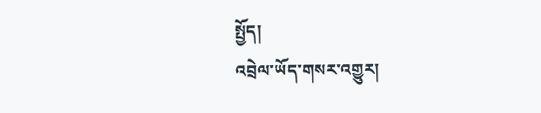སྤྱོད།
འབྲེལ་ཡོད་གསར་འགྱུར།